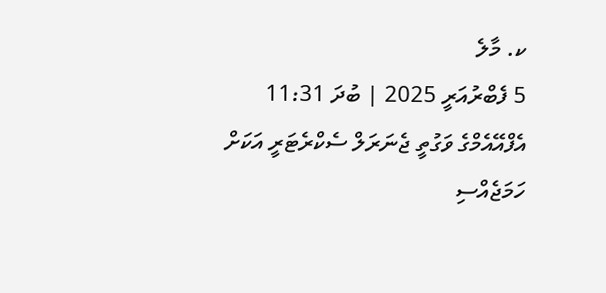ކ. މާލެ
5 ފެބްރުއަރީ 2025 | ބުދަ 11:31
އެފްއޭއެމްގެ ވަގުތީ ޖެނަރަލް ސެކްރެޓަރީ އަކަށް ހަމަޖެއްސި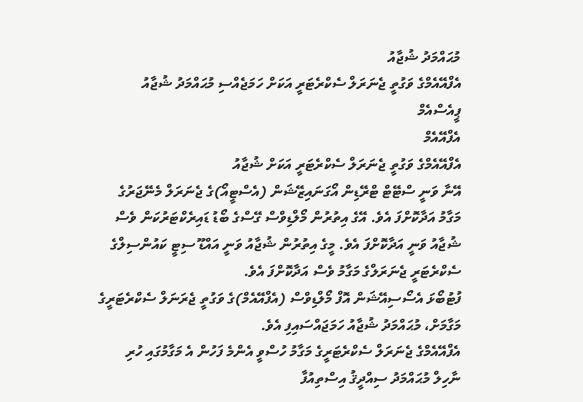މުޙައްމަދު ޝުޖާއު
އެފްއޭއެމްގެ ވަގުތީ ޖެނަރަލް ސެކްރެޓަރީ އަކަށް ހަމަޖެއްސި މުޙައްމަދު ޝުޖާއު
ޕީއެސްއެމް
އެފްއޭއެމް
އެފްއޭއެމްގެ ވަގުތީ ޖެނަރަލް ސެކްރެޓަރީ އަކަށް ޝުޖާއު
އޭނާ ވަނީ ސްޓޭޓް ޓްރޭޑިން އޯގަނައިޒޭޝަން (އެސްޓީއޯ)ގެ ޖެނަރަލް މެނޭޖަރުގެ މަގާމު އަދާކޮށްފަ އެވެ. އޭގެ އިތުރުން މޯލްޑިވްސް ގޭސްގެ ބޯޑު ޑައިރެކްޓަރުކަން ވެސް ޝުޖާއު ވަނީ އަދާކޮށްފަ އެވެ. މީގެ އިތުރުން ޝުޖާއު ވަނީ އައްޑޫ ސިޓީ ކައުންސިލްގެ ސެކްރެޓަރީ ޖެނަރަލްގެ މަގާމު ވެސް އަދާކޮށްފަ އެވެ.
ފުޓުބޯޅަ އެސޯސިއޭޝަން އޮފް މޯލްޑިވްސް (އެފްއޭއެމް)ގެ ވަގުތީ ޖެރަނަލް ސެކްރެޓަރީގެ މަގާމަށް، މުޙައްމަދު ޝުޖާއު ހަމަޖައްސައިފި އެވެ.
އެފްއޭއެމްގެ ޖެނަރަލް ސެކްރެޓަރީގެ މަގާމު ހުސްވީ އެންމެ ފަހުން އެ މަގާމުގައި ހުރި ނާހިލް މުޙައްމަދު ސިއްދީޤު އިސްތިއުފާ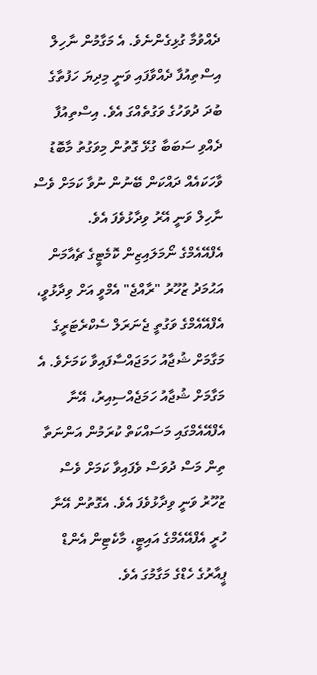ދެއްވުމާ ގުޅިގެންނެވެ. އެ މަގާމުން ނާހިލް އިސްތިއުފާ ދެއްވާފައި ވަނީ މިދިޔަ ހަފުތާގެ ބުދަ ދުވަހުގެ ވަގުތެއްގަ އެވެ. އިސްތިއުފާ ދެއްވި ސަބަބާ ގުޅޭ ގޮތުން މިވަގުތު މާބޮޑު ވާހަކައެއް ދައްކަން ބޭނުން ނުވާ ކަމަށް ވެސް ނާހިލް ވަނީ އޭރު ވިދާޅުވެފަ އެވެ.
އެފްއޭއެމްގެ ނޯމަލައިޒިން ކޮމެޓީގެ ޗެއާމަން އަޙުމަދު ޒުހޫރު "ރާއްޖެ" އެމްވީ އަށް ވިދާޅުވީ، އެފްއޭއެމްގެ ވަގުތީ ޖެނަރަލް ސެކްރެޓަރީގެ މަގާމަށް ޝުޖާއު ހަމަޖައްސާފައިވާ ކަމަށެވެ. އެ މަގާމަށް ޝުޖާއު ހަމަޖެއްސިއިރު، އޭނާ އެފްއޭއެމްގައި މަސައްކަތް ކުރަމުން އަންނަތާ ތިން މަސް ދުވަސް ވެފައިވާ ކަމަށް ވެސް ޒުހޫރު ވަނީ ވިދާޅުވެފަ އެވެ. އެގޮތުން އޭނާ ހުރީ އެފްއޭއެމްގެ އައިޓީ، މާކެޓިން އެންޑް ޕީއާރުގެ ހެޑްގެ މަގާމުގަ އެވެ.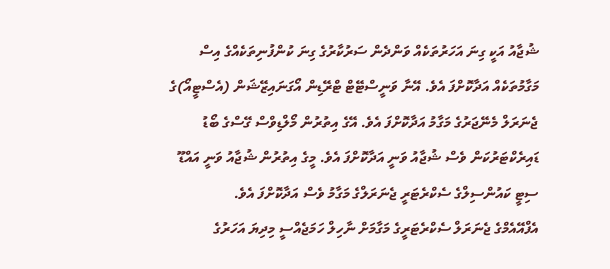ޝުޖާއު އަކީ ގިނަ އަހަރުތަކެއް ވަންދެން ސަރުކާރުގެ ގިނަ ކުންފުނިތަކެއްގެ އިސް މަގާމުތަކެއް އަދާކޮށްފަ އެވެ. އޭނާ ވަނީސްޓޭޓް ޓްރޭޑިން އޯގަނައިޒޭޝަން (އެސްޓީއޯ)ގެ ޖެނަރަލް މެނޭޖަރުގެ މަގާމު އަދާކޮށްފަ އެވެ. އޭގެ އިތުރުން މޯލްޑިވްސް ގޭސްގެ ބޯޑު ޑައިރެކްޓަރުކަން ވެސް ޝުޖާއު ވަނީ އަދާކޮށްފަ އެވެ. މީގެ އިތުރުން ޝުޖާއު ވަނީ އައްޑޫ ސިޓީ ކައުންސިލްގެ ސެކްރެޓަރީ ޖެނަރަލްގެ މަގާމު ވެސް އަދާކޮށްފަ އެވެ.
އެފްއޭއެމްގެ ޖެނަރަލް ސެކްރެޓަރީގެ މަގާމަށް ނާހިލް ހަމަޖެއްސީ މިދިޔަ އަހަރުގެ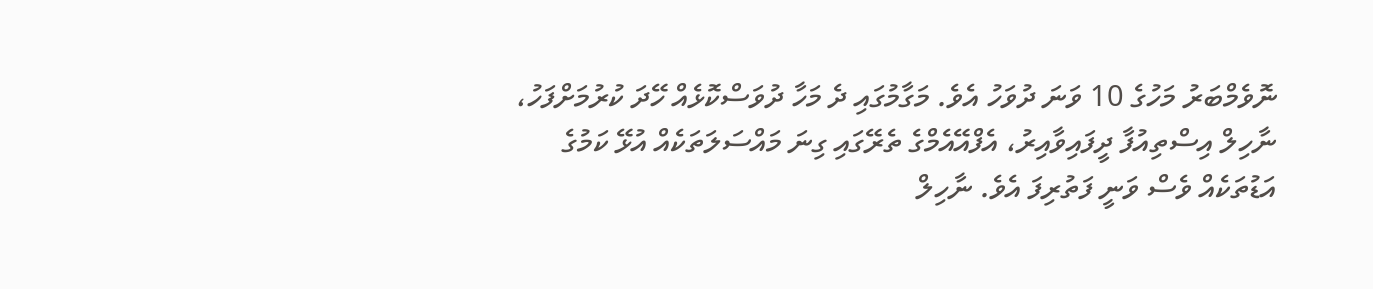ނޮވެމްބަރު މަހުގެ 10 ވަނަ ދުވަހު އެވެ. މަގާމުގައި ދެ މަހާ ދުވަސްކޮޅެއް ހޭދަ ކުރުމަށްފަހު، ނާހިލް އިސްތިއުފާ ދީފައިވާއިރު، އެފްއޭއެމްގެ ތެރޭގައި ގިނަ މައްސަލަތަކެއް އުޅޭ ކަމުގެ އަޑުތަކެއް ވެސް ވަނީ ފަތުރިފަ އެވެ. ނާހިލް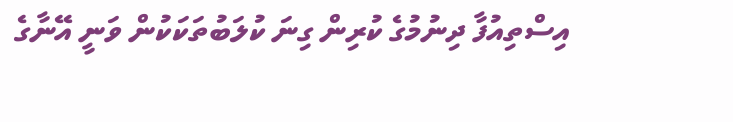އިސްތިއުފާ ދިނުމުގެ ކުރިން ގިނަ ކުލަބުތަކަކުން ވަނީ އޭނާގެ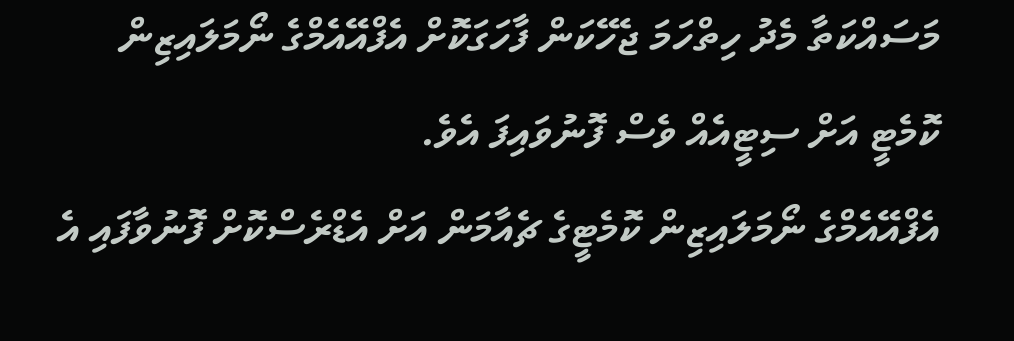މަސައްކަތާ މެދު ހިތްހަމަ ޖެހޭކަން ފާހަގަކޮށް އެފްއޭއެމްގެ ނޯމަލައިޒިން ކޮމެޓީ އަށް ސިޓީއެއް ވެސް ފޮނުވައިފަ އެވެ.
އެފްއޭއެމްގެ ނޯމަލައިޒިން ކޮމެޓީގެ ޗެއާމަން އަށް އެޑްރެސްކޮށް ފޮނުވާފައި އެ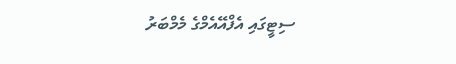ސިޓީގައި އެފްއޭއެމްގެ މެމްބަރު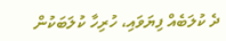ދެ ކުލަބެއް ފިޔަވައި، ހުރިހާ ކުލަބަކުން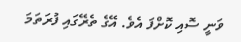ވަނީ ސޮއި ކޮށްފަ އެވެ. އޭގެ ތެރޭގައި ފުރަތަމަ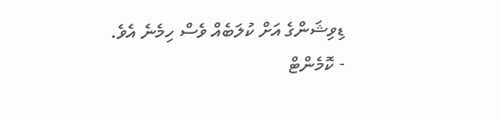ޑިވިޝަންގެ އަށް ކުލަބެއް ވެސް ހިމެނެ އެވެ.
- ކޮމެންޓް